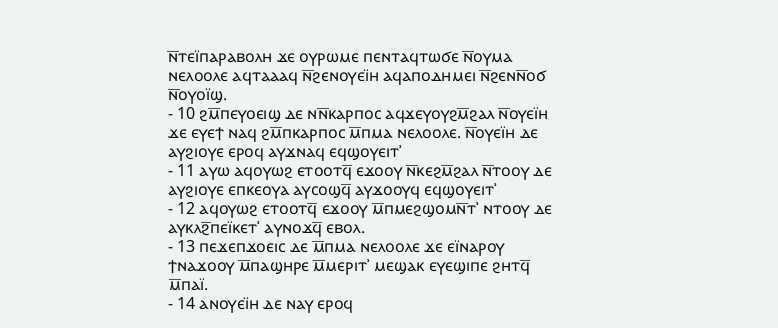ⲛ̅ⲧⲉⲓ̈ⲡⲁⲣⲁⲃⲟⲗⲏ ϫⲉ ⲟⲩⲣⲱⲙⲉ ⲡⲉⲛⲧⲁϥⲧⲱϭⲉ ⲛ̅ⲟⲩⲙⲁ ⲛⲉⲗⲟⲟⲗⲉ ⲁϥⲧⲁⲁⲁϥ ⲛ̅ϩⲉⲛⲟⲩⲉⲓ̈ⲏ ⲁϥⲁⲡⲟⲇⲏⲙⲉⲓ ⲛ̅ϩⲉⲛⲛ̅ⲟϭ ⲛ̅ⲟⲩⲟⲓ̈ϣ.
- 10 ϩⲙ̅ⲡⲉⲩⲟⲉⲓϣ ⲇⲉ ⲛⲛ̅ⲕⲁⲣⲡⲟⲥ ⲁϥϫⲉⲩⲟⲩϩⲙ̅ϩⲁⲗ ⲛ̅ⲟⲩⲉⲓ̈ⲏ ϫⲉ ⲉⲩⲉϯ ⲛⲁϥ ϩⲙ̅ⲡⲕⲁⲣⲡⲟⲥ ⲙ̅ⲡⲙⲁ ⲛⲉⲗⲟⲟⲗⲉ. ⲛ̅ⲟⲩⲉⲓ̈ⲏ ⲇⲉ ⲁⲩϩⲓⲟⲩⲉ ⲉⲣⲟϥ ⲁⲩϫⲛⲁϥ ⲉϥϣⲟⲩⲉⲓⲧʾ
- 11 ⲁⲩⲱ ⲁϥⲟⲩⲱϩ ⲉⲧⲟⲟⲧϥ̅ ⲉϫⲟⲟⲩ ⲛ̅ⲕⲉϩⲙ̅ϩⲁⲗ ⲛ̅ⲧⲟⲟⲩ ⲇⲉ ⲁⲩϩⲓⲟⲩⲉ ⲉⲡⲕⲉⲟⲩⲁ ⲁⲩⲥⲟϣϥ̅ ⲁⲩϫⲟⲟⲩϥ ⲉϥϣⲟⲩⲉⲓⲧʾ
- 12 ⲁϥⲟⲩⲱϩ ⲉⲧⲟⲟⲧϥ̅ ⲉϫⲟⲟⲩ ⲙ̅ⲡⲙⲉϩϣⲟⲙⲛ̅ⲧʾ ⲛⲧⲟⲟⲩ ⲇⲉ ⲁⲩⲕⲗϩ̅ⲡⲉⲓ̈ⲕⲉⲧʾ ⲁⲩⲛⲟϫϥ̅ ⲉⲃⲟⲗ.
- 13 ⲡⲉϫⲉⲡϫⲟⲉⲓⲥ ⲇⲉ ⲙ̅ⲡⲙⲁ ⲛⲉⲗⲟⲟⲗⲉ ϫⲉ ⲉⲓ̈ⲛⲁⲣⲟⲩ ϯⲛⲁϫⲟⲟⲩ ⲙ̅ⲡⲁϣⲏⲣⲉ ⲙ̅ⲙⲉⲣⲓⲧʾ ⲙⲉϣⲁⲕ ⲉⲩⲉϣⲓⲡⲉ ϩⲏⲧϥ̅ ⲙ̅ⲡⲁⲓ̈.
- 14 ⲁⲛⲟⲩⲉⲓ̈ⲏ ⲇⲉ ⲛⲁⲩ ⲉⲣⲟϥ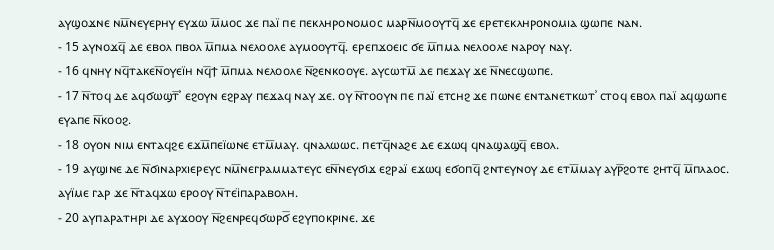ⲁⲩϣⲟϫⲛⲉ ⲛⲙ̅ⲛⲉⲩⲉⲣⲏⲩ ⲉⲩϫⲱ ⲙ̅ⲙⲟⲥ ϫⲉ ⲡⲁⲓ̈ ⲡⲉ ⲡⲉⲕⲗⲏⲣⲟⲛⲟⲙⲟⲥ ⲙⲁⲣⲛ̅ⲙⲟⲟⲩⲧϥ̅ ϫⲉ ⲉⲣⲉⲧⲉⲕⲗⲏⲣⲟⲛⲟⲙⲓⲁ ϣⲱⲡⲉ ⲛⲁⲛ.
- 15 ⲁⲩⲛⲟϫϥ̅ ⲇⲉ ⲉⲃⲟⲗ ⲡⲃⲟⲗ ⲙ̅ⲡⲙⲁ ⲛⲉⲗⲟⲟⲗⲉ ⲁⲩⲙⲟⲟⲩⲧϥ̅. ⲉⲣⲉⲡϫⲟⲉⲓⲥ ϭⲉ ⲙ̅ⲡⲙⲁ ⲛⲉⲗⲟⲟⲗⲉ ⲛⲁⲣⲟⲩ ⲛⲁⲩ.
- 16 ϥⲛⲏⲩ ⲛϥ̅ⲧⲁⲕⲉⲛ̅ⲟⲩⲉⲓ̈ⲏ ⲛϥ̅ϯ ⲙ̅ⲡⲙⲁ ⲛⲉⲗⲟⲟⲗⲉ ⲛ̅ϩⲉⲛⲕⲟⲟⲩⲉ. ⲁⲩⲥⲱⲧⲙ̅ ⲇⲉ ⲡⲉϫⲁⲩ ϫⲉ ⲛ̅ⲛⲉⲥϣⲱⲡⲉ.
- 17 ⲛ̅ⲧⲟϥ ⲇⲉ ⲁϥϭⲱϣⲧ̅ʾ ⲉϩⲟⲩⲛ ⲉϩⲣⲁⲩ ⲡⲉϫⲁϥ ⲛⲁⲩ ϫⲉ. ⲟⲩ ⲛ̅ⲧⲟⲟⲩⲛ ⲡⲉ ⲡⲁⲓ̈ ⲉⲧⲥⲏϩ ϫⲉ ⲡⲱⲛⲉ ⲉⲛⲧⲁⲛⲉⲧⲕⲱⲧʾ ⲥⲧⲟϥ ⲉⲃⲟⲗ ⲡⲁⲓ̈ ⲁϥϣⲱⲡⲉ ⲉⲩⲁⲡⲉ ⲛ̅ⲕⲟⲟϩ.
- 18 ⲟⲩⲟⲛ ⲛⲓⲙ ⲉⲛⲧⲁϥϩⲉ ⲉϫⲙ̅ⲡⲉⲓ̈ⲱⲛⲉ ⲉⲧⲙ̅ⲙⲁⲩ. ϥⲛⲁⲗⲱⲱⲥ. ⲡⲉⲧϥ̅ⲛⲁϩⲉ ⲇⲉ ⲉϫⲱϥ ϥⲛⲁϣⲁϣϥ̅ ⲉⲃⲟⲗ.
- 19 ⲁⲩϣⲓⲛⲉ ⲇⲉ ⲛ̅ϭⲓⲛⲁⲣⲭⲓⲉⲣⲉⲩⲥ ⲛⲙ̅ⲛⲉⲅⲣⲁⲙⲙⲁⲧⲉⲩⲥ ⲉⲛ̅ⲛⲉⲩϭⲓϫ ⲉϩⲣⲁⲓ̈ ⲉϫⲱϥ ⲉϭⲟⲡϥ̅ ϩⲛⲧⲉⲩⲛⲟⲩ ⲇⲉ ⲉⲧⲙ̅ⲙⲁⲩ ⲁⲩⲣ̅ϩⲟⲧⲉ ϩⲏⲧϥ̅ ⲙ̅ⲡⲗⲁⲟⲥ. ⲁⲩⲓ̈ⲙⲉ ⲅⲁⲣ ϫⲉ ⲛ̅ⲧⲁϥϫⲱ ⲉⲣⲟⲟⲩ ⲛ̅ⲧⲉⲓ̈ⲡⲁⲣⲁⲃⲟⲗⲏ.
- 20 ⲁⲩⲡⲁⲣⲁⲧⲏⲣⲓ ⲇⲉ ⲁⲩϫⲟⲟⲩ ⲛ̅ϩⲉⲛⲣⲉϥϭⲱⲣϭ̅ ⲉϩⲩⲡⲟⲕⲣⲓⲛⲉ. ϫⲉ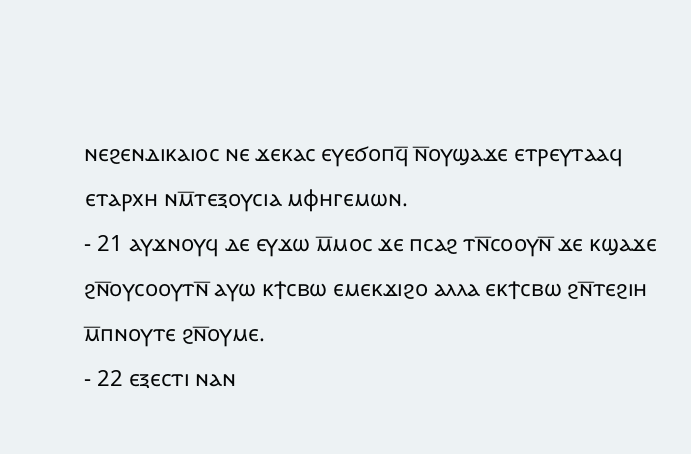ⲛⲉϩⲉⲛⲇⲓⲕⲁⲓⲟⲥ ⲛⲉ ϫⲉⲕⲁⲥ ⲉⲩⲉϭⲟⲡϥ̅ ⲛ̅ⲟⲩϣⲁϫⲉ ⲉⲧⲣⲉⲩⲧⲁⲁϥ ⲉⲧⲁⲣⲭⲏ ⲛⲙ̅ⲧⲉⲝⲟⲩⲥⲓⲁ ⲙⲫⲏⲅⲉⲙⲱⲛ.
- 21 ⲁⲩϫⲛⲟⲩϥ ⲇⲉ ⲉⲩϫⲱ ⲙ̅ⲙⲟⲥ ϫⲉ ⲡⲥⲁϩ ⲧⲛ̅ⲥⲟⲟⲩⲛ̅ ϫⲉ ⲕϣⲁϫⲉ ϩⲛ̅ⲟⲩⲥⲟⲟⲩⲧⲛ̅ ⲁⲩⲱ ⲕϯⲥⲃⲱ ⲉⲙⲉⲕϫⲓϩⲟ ⲁⲗⲗⲁ ⲉⲕϯⲥⲃⲱ ϩⲛ̅ⲧⲉϩⲓⲏ ⲙ̅ⲡⲛⲟⲩⲧⲉ ϩⲛ̅ⲟⲩⲙⲉ.
- 22 ⲉⲝⲉⲥⲧⲓ ⲛⲁⲛ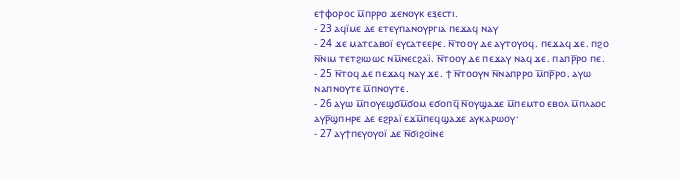ⲉϯⲫⲟⲣⲟⲥ ⲙ̅ⲡⲣⲣⲟ ϫⲉⲛⲟⲩⲕ ⲉⲝⲉⲥⲧⲓ.
- 23 ⲁϥⲓ̈ⲙⲉ ⲇⲉ ⲉⲧⲉⲩⲡⲁⲛⲟⲩⲣⲅⲓⲁ ⲡⲉϫⲁϥ ⲛⲁⲩ
- 24 ϫⲉ ⲙⲁⲧⲥⲁⲃⲟⲓ̈ ⲉⲩⲥⲁⲧⲉⲉⲣⲉ. ⲛ̅ⲧⲟⲟⲩ ⲇⲉ ⲁⲩⲧⲟⲩⲟϥ. ⲡⲉϫⲁϥ ϫⲉ. ⲡϩⲟ ⲛ̅ⲛⲓⲙ ⲧⲉⲧϩⲓⲱⲱⲥ ⲛⲙ̅ⲛⲉⲥϩⲁⲓ̈. ⲛ̅ⲧⲟⲟⲩ ⲇⲉ ⲡⲉϫⲁⲩ ⲛⲁϥ ϫⲉ. ⲡⲁⲡⲣ̅ⲣⲟ ⲡⲉ.
- 25 ⲛ̅ⲧⲟϥ ⲇⲉ ⲡⲉϫⲁϥ ⲛⲁⲩ ϫⲉ. ϯ ⲛ̅ⲧⲟⲟⲩⲛ ⲛ̅ⲛⲁⲡⲣⲣⲟ ⲙ̅ⲡⲣ̅ⲣⲟ. ⲁⲩⲱ ⲛⲁⲡⲛⲟⲩⲧⲉ ⲙ̅ⲡⲛⲟⲩⲧⲉ.
- 26 ⲁⲩⲱ ⲙ̅ⲡⲟⲩⲉϣϭⲙ̅ϭⲟⲙ ⲉϭⲟⲡϥ̅ ⲛ̅ⲟⲩϣⲁϫⲉ ⲙ̅ⲡⲉⲙⲧⲟ ⲉⲃⲟⲗ ⲙ̅ⲡⲗⲁⲟⲥ ⲁⲩⲣ̅ϣⲡⲏⲣⲉ ⲇⲉ ⲉϩⲣⲁⲓ̈ ⲉϫⲙ̅ⲡⲉϥϣⲁϫⲉ ⲁⲩⲕⲁⲣⲱⲟⲩ·
- 27 ⲁⲩϯⲡⲉⲩⲟⲩⲟⲓ̈ ⲇⲉ ⲛ̅ϭⲓϩⲟⲓ̈ⲛⲉ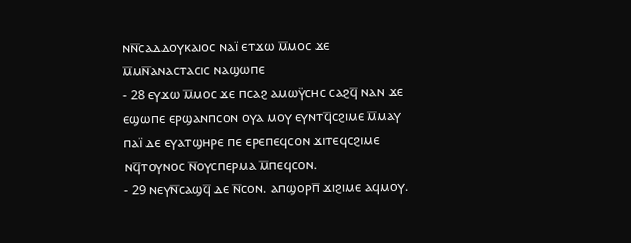ⲛⲛ̅ⲥⲁⲇⲇⲟⲩⲕⲁⲓⲟⲥ ⲛⲁⲓ̈ ⲉⲧϫⲱ ⲙ̅ⲙⲟⲥ ϫⲉ ⲙ̅ⲙⲛ̅ⲁⲛⲁⲥⲧⲁⲥⲓⲥ ⲛⲁϣⲱⲡⲉ
- 28 ⲉⲩϫⲱ ⲙ̅ⲙⲟⲥ ϫⲉ ⲡⲥⲁϩ ⲁⲙⲱⲩ̈ⲥⲏⲥ ⲥⲁϩϥ̅ ⲛⲁⲛ ϫⲉ ⲉϣⲱⲡⲉ ⲉⲣϣⲁⲛⲡⲥⲟⲛ ⲟⲩⲁ ⲙⲟⲩ ⲉⲩⲛⲧϥ̅ⲥϩⲓⲙⲉ ⲙ̅ⲙⲁⲩ ⲡⲁⲓ̈ ⲇⲉ ⲉⲩⲁⲧϣⲏⲣⲉ ⲡⲉ ⲉⲣⲉⲡⲉϥⲥⲟⲛ ϫⲓⲧⲉϥⲥϩⲓⲙⲉ ⲛϥ̅ⲧⲟⲩⲛⲟⲥ ⲛ̅ⲟⲩⲥⲡⲉⲣⲙⲁ ⲙ̅ⲡⲉϥⲥⲟⲛ.
- 29 ⲛⲉⲩⲛ̅ⲥⲁϣϥ̅ ⲇⲉ ⲛ̅ⲥⲟⲛ. ⲁⲡϣⲟⲣⲡ̅ ϫⲓϩⲓⲙⲉ ⲁϥⲙⲟⲩ.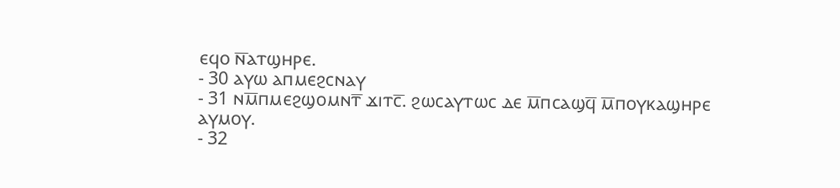ⲉϥⲟ ⲛ̅ⲁⲧϣⲏⲣⲉ.
- 30 ⲁⲩⲱ ⲁⲡⲙⲉϩⲥⲛⲁⲩ
- 31 ⲛⲙ̅ⲡⲙⲉϩϣⲟⲙⲛⲧ̅ ϫⲓⲧⲥ̅. ϩⲱⲥⲁⲩⲧⲱⲥ ⲇⲉ ⲙ̅ⲡⲥⲁϣϥ̅ ⲙ̅ⲡⲟⲩⲕⲁϣⲏⲣⲉ ⲁⲩⲙⲟⲩ.
- 32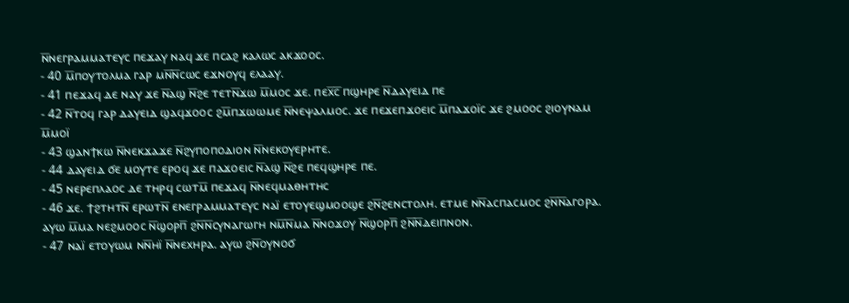ⲛ̅ⲛⲉⲅⲣⲁⲙⲙⲁⲧⲉⲩⲥ ⲡⲉϫⲁⲩ ⲛⲁϥ ϫⲉ ⲡⲥⲁϩ ⲕⲁⲗⲱⲥ ⲁⲕϫⲟⲟⲥ.
- 40 ⲙ̅ⲡⲟⲩⲧⲟⲗⲙⲁ ⲅⲁⲣ ⲙⲛ̅ⲛ̅ⲥⲱⲥ ⲉϫⲛⲟⲩϥ ⲉⲗⲁⲁⲩ.
- 41 ⲡⲉϫⲁϥ ⲇⲉ ⲛⲁⲩ ϫⲉ ⲛ̅ⲁϣ ⲛ̅ϩⲉ ⲧⲉⲧⲛ̅ϫⲱ ⲙ̅ⲙⲟⲥ ϫⲉ. ⲡⲉⲭ̅ⲥ̅ ⲡϣⲏⲣⲉ ⲛ̅ⲇⲁⲩⲉⲓⲇ ⲡⲉ
- 42 ⲛ̅ⲧⲟϥ ⲅⲁⲣ ⲇⲁⲩⲉⲓⲇ ϣⲁϥϫⲟⲟⲥ ϩⲙ̅ⲡϫⲱⲱⲙⲉ ⲛ̅ⲛⲉⲯⲁⲗⲙⲟⲥ. ϫⲉ ⲡⲉϫⲉⲡϫⲟⲉⲓⲥ ⲙ̅ⲡⲁϫⲟⲓ̈ⲥ ϫⲉ ϩⲙⲟⲟⲥ ϩⲓⲟⲩⲛⲁⲙ ⲙ̅ⲙⲟⲓ̈
- 43 ϣⲁⲛϯⲕⲱ ⲛ̅ⲛⲉⲕϫⲁϫⲉ ⲛ̅ϩⲩⲡⲟⲡⲟⲇⲓⲟⲛ ⲛ̅ⲛⲉⲕⲟⲩⲉⲣⲏⲧⲉ.
- 44 ⲇⲁⲩⲉⲓⲇ ϭⲉ ⲙⲟⲩⲧⲉ ⲉⲣⲟϥ ϫⲉ ⲡⲁϫⲟⲉⲓⲥ ⲛ̅ⲁϣ ⲛ̅ϩⲉ ⲡⲉϥϣⲏⲣⲉ ⲡⲉ.
- 45 ⲛⲉⲣⲉⲡⲗⲁⲟⲥ ⲇⲉ ⲧⲏⲣϥ ⲥⲱⲧⲙ̅ ⲡⲉϫⲁϥ ⲛ̅ⲛⲉϥⲙⲁⲑⲏⲧⲏⲥ
- 46 ϫⲉ. ϯϩⲧⲏⲧⲛ̅ ⲉⲣⲱⲧⲛ̅ ⲉⲛⲉⲅⲣⲁⲙⲙⲁⲧⲉⲩⲥ ⲛⲁⲓ̈ ⲉⲧⲟⲩⲉϣⲙⲟⲟϣⲉ ϩⲛ̅ϩⲉⲛⲥⲧⲟⲗⲏ. ⲉⲧⲙⲉ ⲛⲛ̅ⲁⲥⲡⲁⲥⲙⲟⲥ ϩⲛ̅ⲛ̅ⲁⲅⲟⲣⲁ. ⲁⲩⲱ ⲙ̅ⲙⲁ ⲛⲉϩⲙⲟⲟⲥ ⲛ̅ϣⲟⲣⲡ̅ ϩⲛ̅ⲛ̅ⲥⲩⲛⲁⲅⲱⲅⲏ ⲛⲙ̅ⲛ̅ⲙⲁ ⲛ̅ⲛⲟϫⲟⲩ ⲛ̅ϣⲟⲣⲡ̅ ϩⲛ̅ⲛ̅ⲇⲉⲓⲡⲛⲟⲛ.
- 47 ⲛⲁⲓ̈ ⲉⲧⲟⲩⲱⲙ ⲛⲛ̅ⲏⲓ̈ ⲛ̅ⲛⲉⲭⲏⲣⲁ. ⲁⲩⲱ ϩⲛ̅ⲟⲩⲛⲟϭ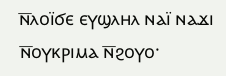ⲛ̅ⲗⲟⲓ̈ϭⲉ ⲉⲩϣⲗⲏⲗ ⲛⲁⲓ̈ ⲛⲁϫⲓ ⲛ̅ⲟⲩⲕⲣⲓⲙⲁ ⲛ̅ϩⲟⲩⲟ·